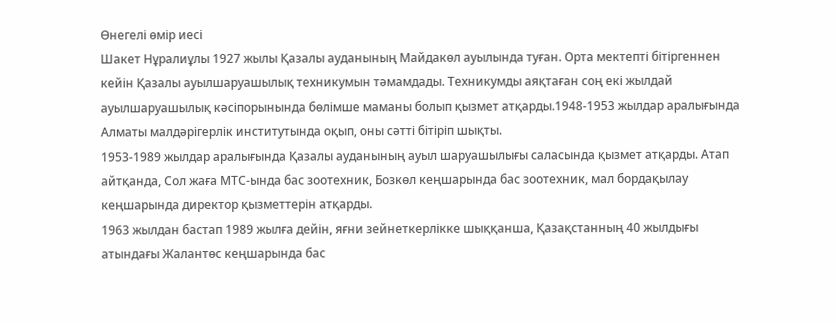Өнегелі өмір иесі
Шакет Нұралиұлы 1927 жылы Қазалы ауданының Майдакөл ауылында туған. Орта мектепті бітіргеннен кейін Қазалы ауылшаруашылық техникумын тәмамдады. Техникумды аяқтаған соң екі жылдай ауылшаруашылық кәсіпорынында бөлімше маманы болып қызмет атқарды.1948-1953 жылдар аралығында Алматы малдәрігерлік институтында оқып, оны сәтті бітіріп шықты.
1953-1989 жылдар аралығында Қазалы ауданының ауыл шаруашылығы саласында қызмет атқарды. Атап айтқанда, Сол жаға МТС-ында бас зоотехник, Бозкөл кеңшарында бас зоотехник, мал бордақылау кеңшарында директор қызметтерін атқарды.
1963 жылдан бастап 1989 жылға дейін, яғни зейнеткерлікке шыққанша, Қазақстанның 40 жылдығы атындағы Жалантөс кеңшарында бас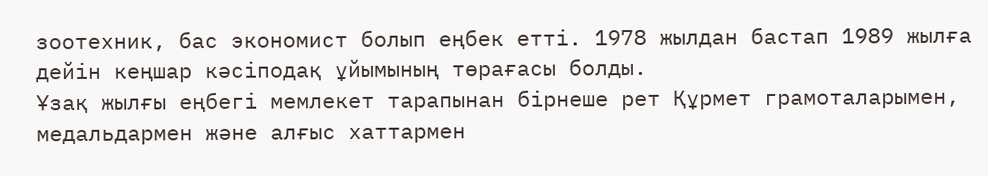зоотехник, бас экономист болып еңбек етті. 1978 жылдан бастап 1989 жылға дейін кеңшар кәсіподақ ұйымының төрағасы болды.
Ұзақ жылғы еңбегі мемлекет тарапынан бірнеше рет Құрмет грамоталарымен, медальдармен және алғыс хаттармен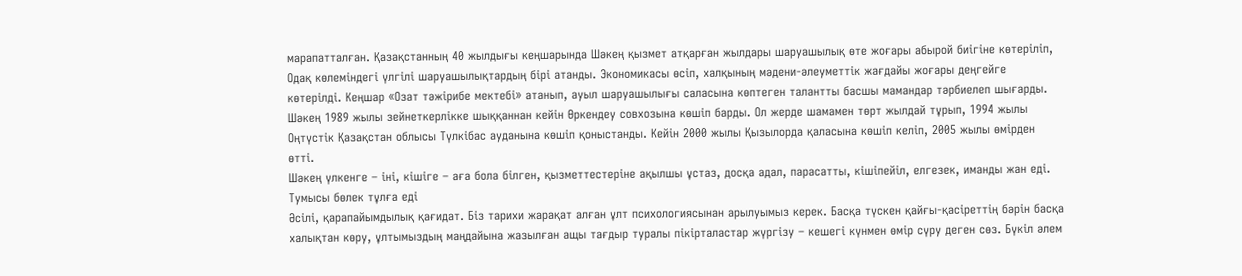марапатталған. Қазақстанның 40 жылдығы кеңшарында Шәкең қызмет атқарған жылдары шаруашылық өте жоғары абырой биігіне көтеріліп, Одақ көлеміндегі үлгілі шаруашылықтардың бірі атанды. Экономикасы өсіп, халқының мәдени-әлеуметтік жағдайы жоғары деңгейге көтерілді. Кеңшар «Озат тәжірибе мектебі» атанып, ауыл шаруашылығы саласына көптеген талантты басшы мамандар тәрбиелеп шығарды.
Шәкең 1989 жылы зейнеткерлікке шыққаннан кейін Өркендеу совхозына көшіп барды. Ол жерде шамамен төрт жылдай тұрып, 1994 жылы Оңтүстік Қазақстан облысы Түлкібас ауданына көшіп қоныстанды. Кейін 2000 жылы Қызылорда қаласына көшіп келіп, 2005 жылы өмірден өтті.
Шәкең үлкенге – іні, кішіге – аға бола білген, қызметтестеріне ақылшы ұстаз, досқа адал, парасатты, кішіпейіл, елгезек, иманды жан еді.
Тумысы бөлек тұлға еді
Әсілі, қарапайымдылық қағидат. Біз тарихи жарақат алған ұлт психологиясынан арылуымыз керек. Басқа түскен қайғы-қасіреттің бәрін басқа халықтан көру, ұлтымыздың маңдайына жазылған ащы тағдыр туралы пікірталастар жүргізу – кешегі күнмен өмір сүру деген сөз. Бүкіл әлем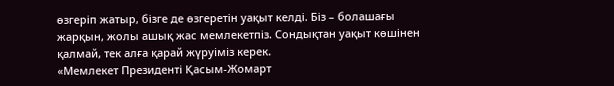өзгеріп жатыр, бізге де өзгеретін уақыт келді. Біз – болашағы жарқын, жолы ашық жас мемлекетпіз. Сондықтан уақыт көшінен қалмай, тек алға қарай жүруіміз керек.
«Мемлекет Президенті Қасым-Жомарт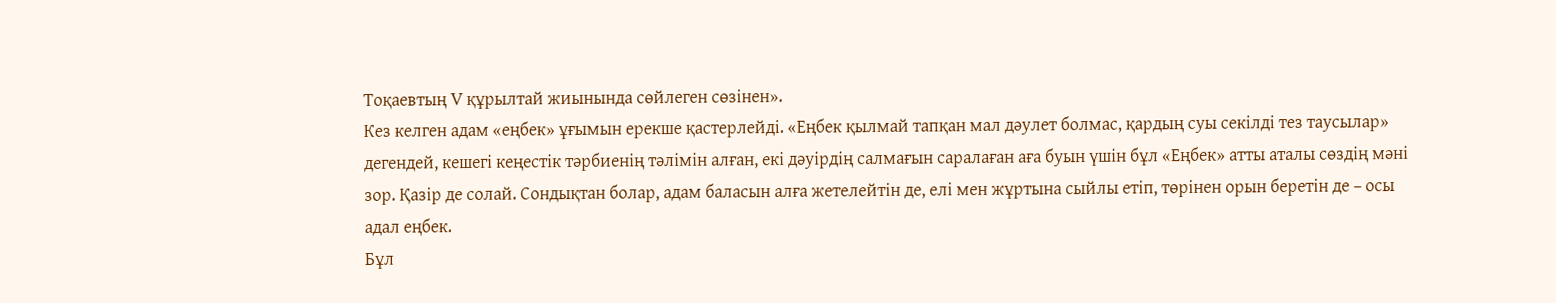Тоқаевтың V құрылтай жиынында сөйлеген сөзінен».
Кез келген адам «еңбек» ұғымын ерекше қастерлейді. «Еңбек қылмай тапқан мал дәулет болмас, қардың суы секілді тез таусылар» дегендей, кешегі кеңестік тәрбиенің тәлімін алған, екі дәуірдің салмағын саралаған аға буын үшін бұл «Еңбек» атты аталы сөздің мәні зор. Қазір де солай. Сондықтан болар, адам баласын алға жетелейтін де, елі мен жұртына сыйлы етіп, төрінен орын беретін де – осы адал еңбек.
Бұл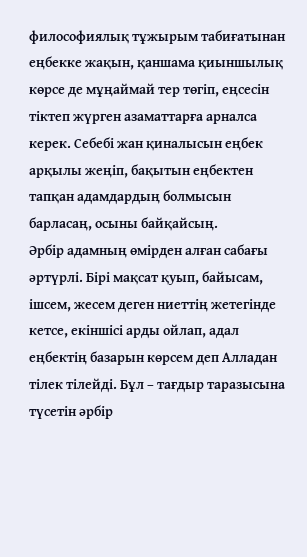философиялық тұжырым табиғатынан еңбекке жақын, қаншама қиыншылық көрсе де мұңаймай тер төгіп, еңсесін тіктеп жүрген азаматтарға арналса керек. Себебі жан қиналысын еңбек арқылы жеңіп, бақытын еңбектен тапқан адамдардың болмысын барласаң, осыны байқайсың.
Әрбір адамның өмірден алған сабағы әртүрлі. Бірі мақсат қуып, байысам, ішсем, жесем деген ниеттің жетегінде кетсе, екіншісі арды ойлап, адал еңбектің базарын көрсем деп Алладан тілек тілейді. Бұл – тағдыр таразысына түсетін әрбір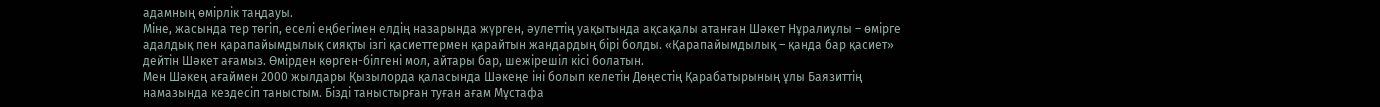адамның өмірлік таңдауы.
Міне, жасында тер төгіп, еселі еңбегімен елдің назарында жүрген, әулеттің уақытында ақсақалы атанған Шәкет Нұралиұлы – өмірге адалдық пен қарапайымдылық сияқты ізгі қасиеттермен қарайтын жандардың бірі болды. «Қарапайымдылық – қанда бар қасиет» дейтін Шәкет ағамыз. Өмірден көрген-білгені мол, айтары бар, шежірешіл кісі болатын.
Мен Шәкең ағаймен 2000 жылдары Қызылорда қаласында Шәкеңе іні болып келетін Дөңестің Қарабатырының ұлы Баязиттің намазында кездесіп таныстым. Бізді таныстырған туған ағам Мұстафа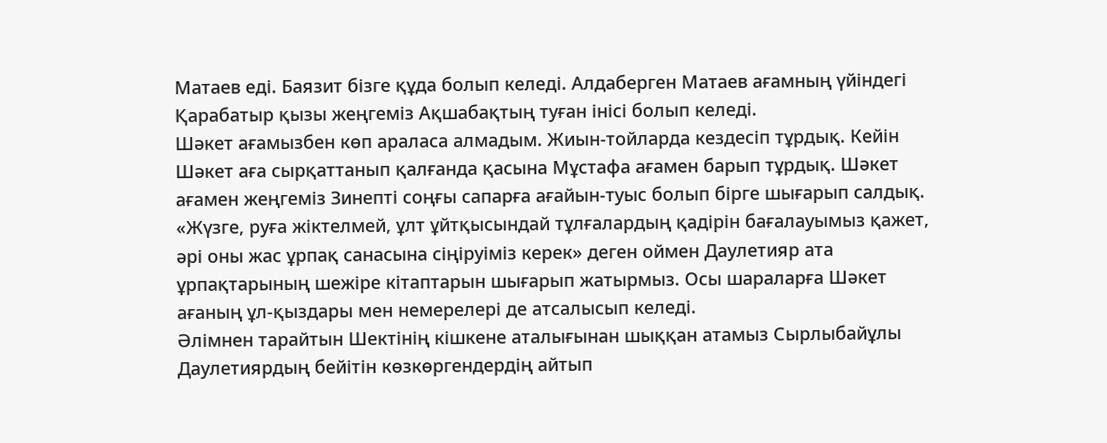Матаев еді. Баязит бізге құда болып келеді. Алдаберген Матаев ағамның үйіндегі Қарабатыр қызы жеңгеміз Ақшабақтың туған інісі болып келеді.
Шәкет ағамызбен көп араласа алмадым. Жиын-тойларда кездесіп тұрдық. Кейін Шәкет аға сырқаттанып қалғанда қасына Мұстафа ағамен барып тұрдық. Шәкет ағамен жеңгеміз Зинепті соңғы сапарға ағайын-туыс болып бірге шығарып салдық.
«Жүзге, руға жіктелмей, ұлт ұйтқысындай тұлғалардың қадірін бағалауымыз қажет, әрі оны жас ұрпақ санасына сіңіруіміз керек» деген оймен Даулетияр ата ұрпақтарының шежіре кітаптарын шығарып жатырмыз. Осы шараларға Шәкет ағаның ұл-қыздары мен немерелері де атсалысып келеді.
Әлімнен тарайтын Шектінің кішкене аталығынан шыққан атамыз Сырлыбайұлы Даулетиярдың бейітін көзкөргендердің айтып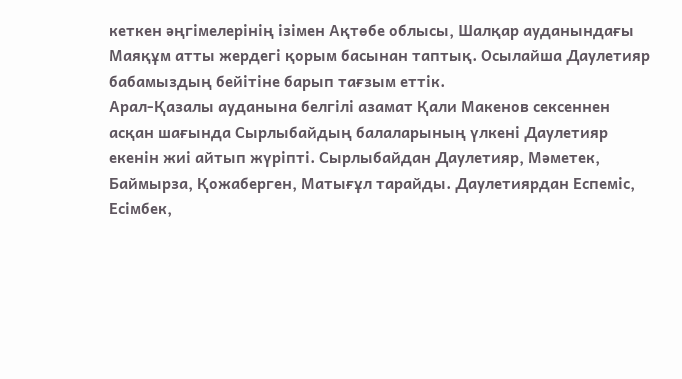кеткен әңгімелерінің ізімен Ақтөбе облысы, Шалқар ауданындағы Маяқұм атты жердегі қорым басынан таптық. Осылайша Даулетияр бабамыздың бейітіне барып тағзым еттік.
Арал-Қазалы ауданына белгілі азамат Қали Макенов сексеннен асқан шағында Сырлыбайдың балаларының үлкені Даулетияр екенін жиі айтып жүріпті. Сырлыбайдан Даулетияр, Мәметек, Баймырза, Қожаберген, Матығұл тарайды. Даулетиярдан Еспеміс, Есімбек,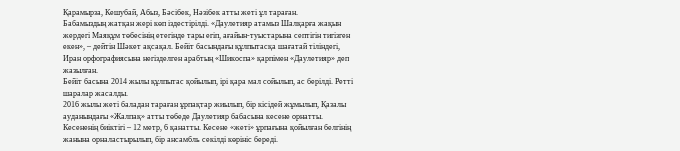Қарамырза, Кешубай, Абыз, Бәсібек, Нәзібек атты жеті ұл тараған.
Бабамыздың жатқан жері көп іздестірілді. «Даулетияр атамыз Шалқарға жақын жердегі Маяқұм төбесінің етегінде тары егіп, ағайын-туыстарына септігін тигізген екен», – дейтін Шәкет ақсақал. Бейіт басындағы құлпытасқа шағатай тіліндегі, Иран орфографиясына негізделген арабтың «Шикоспа» қарпімен «Даулетияр» деп жазылған.
Бейіт басына 2014 жылы құлпытас қойылып, ірі қара мал сойылып, ас берілді. Ретті шаралар жасалды.
2016 жылы жеті баладан тараған ұрпақтар жиылып, бір кісідей жұмылып, Қазалы ауданындағы «Жалпақ» атты төбеде Даулетияр бабасына кесене орнатты. Кесененің биіктігі – 12 метр, 6 қанатты. Кесене «жеті» ұрпағына қойылған белгінің жанына орналастырылып, бір ансамбль секілді көрініс береді.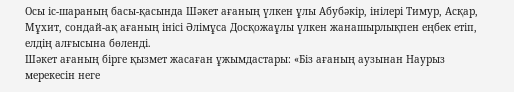Осы іс-шараның басы-қасында Шәкет ағаның үлкен ұлы Абубәкір, інілері Тимур, Асқар, Мұхит, сондай-ақ ағаның інісі Әлімұса Досқожаұлы үлкен жанашырлықпен еңбек етіп, елдің алғысына бөленді.
Шәкет ағаның бірге қызмет жасаған ұжымдастары: «Біз ағаның аузынан Наурыз мерекесін неге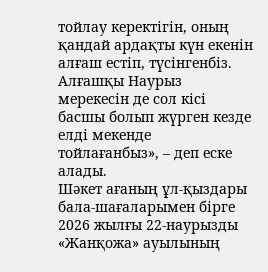тойлау керектігін, оның қандай ардақты күн екенін алғаш естіп, түсінгенбіз. Алғашқы Наурыз мерекесін де сол кісі басшы болып жүрген кезде елді мекенде тойлағанбыз», – деп еске алады.
Шәкет ағаның ұл-қыздары бала-шағаларымен бірге 2026 жылғы 22-наурызды «Жанқожа» ауылының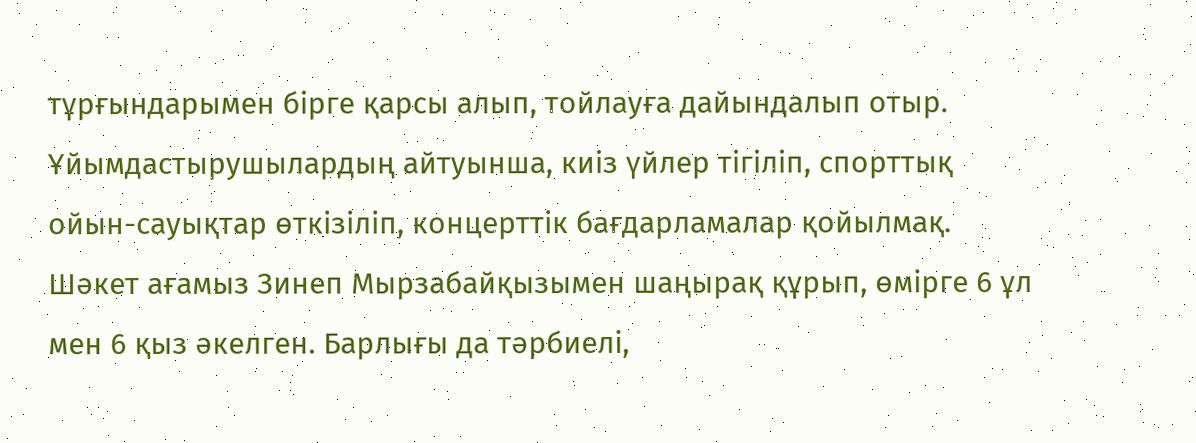тұрғындарымен бірге қарсы алып, тойлауға дайындалып отыр. Ұйымдастырушылардың айтуынша, киіз үйлер тігіліп, спорттық ойын-сауықтар өткізіліп, концерттік бағдарламалар қойылмақ.
Шәкет ағамыз Зинеп Мырзабайқызымен шаңырақ құрып, өмірге 6 ұл мен 6 қыз әкелген. Барлығы да тәрбиелі,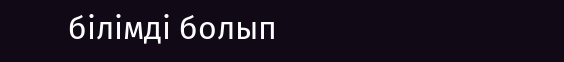білімді болып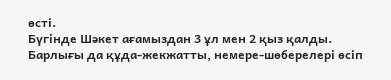өсті.
Бүгінде Шәкет ағамыздан 3 ұл мен 2 қыз қалды. Барлығы да құда-жекжатты, немере-шөберелері өсіп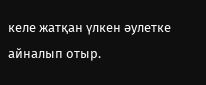келе жатқан үлкен әулетке айналып отыр.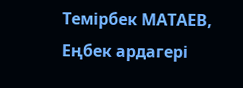Темірбек МАТАЕВ,
Еңбек ардагері